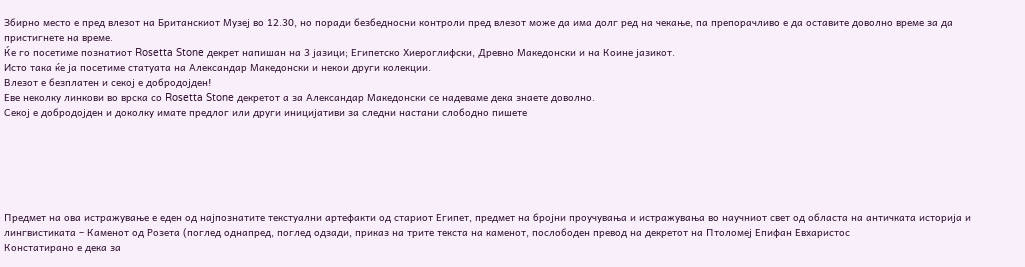Збирно место е пред влезот на Британскиот Музеј во 12.30, но поради безбедносни контроли пред влезот може да има долг ред на чекање, па препорачливо е да оставите доволно време за да пристигнете на време.
Ќе го посетиме познатиот Rosetta Stone декрет напишан на 3 јазици; Египетско Хиероглифски, Древно Македонски и на Коине јазикот.
Исто така ќе ја посетиме статуата на Александар Македонски и некои други колекции.
Влезот е безплатен и секој е добродојден!
Еве неколку линкови во врска со Rosetta Stone декретот а за Александар Македонски се надеваме дека знаете доволно.
Секој е добродојден и доколку имате предлог или други иницијативи за следни настани слободно пишете






Предмет на ова истражување е еден од најпознатите текстуални артефакти од стариот Египет, предмет на бројни проучувања и истражувања во научниот свет од областа на античката историја и лингвистиката – Каменот од Розета (поглед однапред, поглед одзади, приказ на трите текста на каменот, послободен превод на декретот на Птоломеј Епифан Евхаристос
Констатирано е дека за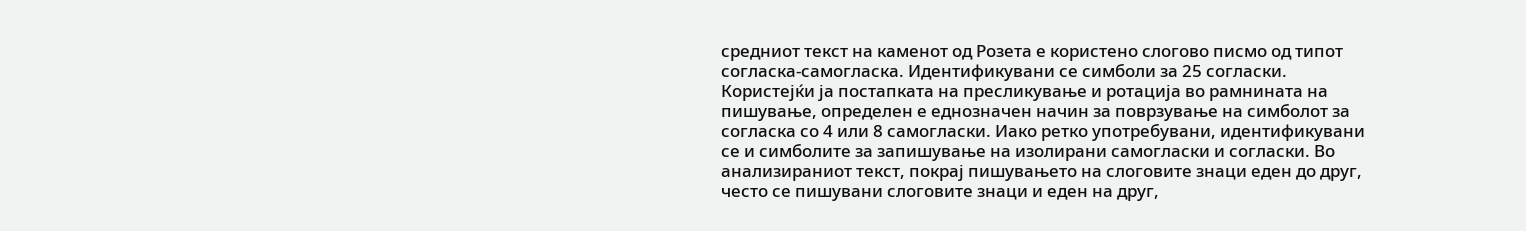средниот текст на каменот од Розета е користено слогово писмо oд типот согласка-самогласка. Идентификувани се симболи за 25 согласки. Користејќи ја постапката на пресликување и ротација во рамнината на пишување, определен е еднозначен начин за поврзување на симболот за согласка со 4 или 8 самогласки. Иако ретко употребувани, идентификувани се и симболите за запишување на изолирани самогласки и согласки. Во анализираниот текст, покрај пишувањето на слоговите знаци еден до друг, често се пишувани слоговите знаци и еден на друг,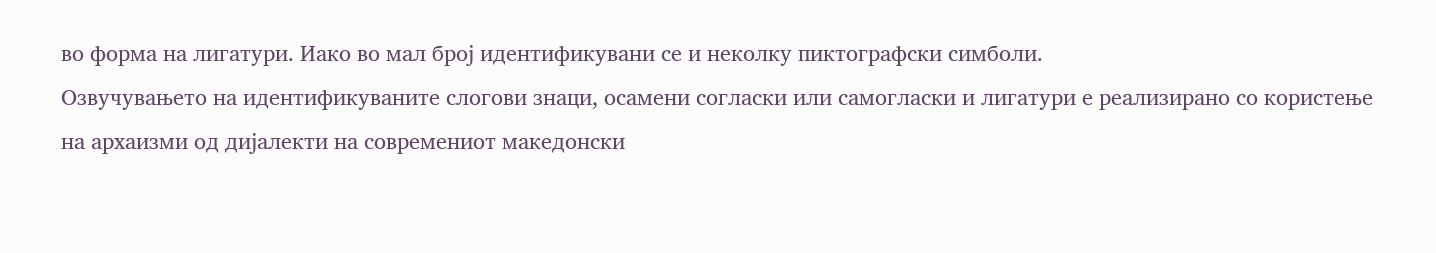во форма на лигатури. Иако во мал број идентификувани се и неколку пиктографски симболи.
Озвучувањето на идентификуваните слогови знаци, осамени согласки или самогласки и лигатури е реализирано со користење на архаизми од дијалекти на современиот македонски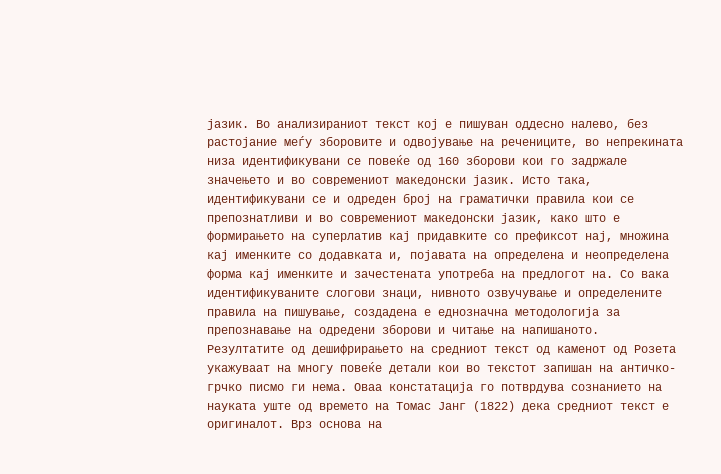јазик. Во анализираниот текст кој е пишуван оддесно налево, без растојание меѓу зборовите и одвојување на речениците, во непрекината низа идентификувани се повеќе од 160 зборови кои го задржале значењето и во современиот македонски јазик. Исто така, идентификувани се и одреден број на граматички правила кои се препознатливи и во современиот македонски јазик, како што е формирањето на суперлатив кај придавките со префиксот нај, множина кај именките со додавката и, појавата на определена и неопределена форма кај именките и зачестената употреба на предлогот на. Со вака идентификуваните слогови знаци, нивното озвучување и определените правила на пишување, создадена е еднозначна методологија за препознавање на одредени зборови и читање на напишаното.
Резултатите од дешифрирањето на средниот текст од каменот од Розета укажуваат на многу повеќе детали кои во текстот запишан на античко-грчко писмо ги нема. Оваа констатација го потврдува сознанието на науката уште од времето на Томас Јанг (1822) дека средниот текст е оригиналот. Врз основа на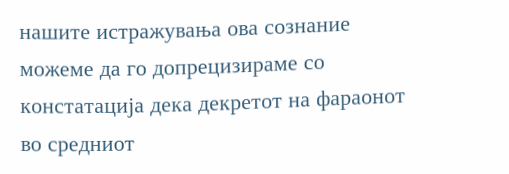нашите истражувања ова сознание можеме да го допрецизираме со констатација дека декретот на фараонот во средниот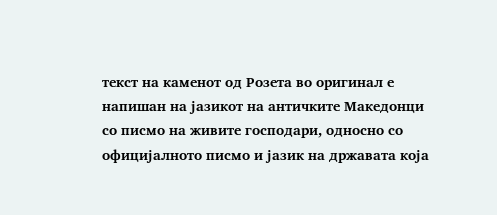текст на каменот од Розета во оригинал е напишан на јазикот на античките Македонци со писмо на живите господари, односно со официјалното писмо и јазик на државата која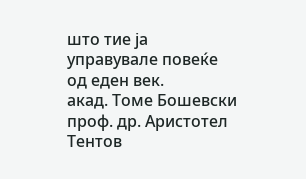што тие ја управувале повеќе од еден век.
акад. Томе Бошевски
проф. др. Аристотел Тентов